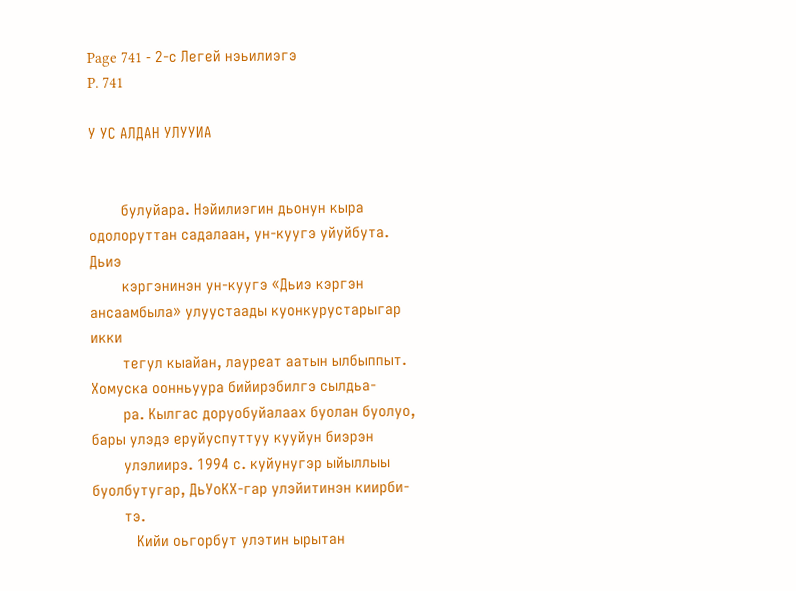Page 741 - 2-с Легей нэьилиэгэ
P. 741

У УС АЛДАН УЛУУИА


        булуйара. Нэйилиэгин дьонун кыра одолоруттан садалаан, ун-куугэ уйуйбута. Дьиэ
        кэргэнинэн ун-куугэ «Дьиэ кэргэн ансаамбыла» улуустаады куонкурустарыгар икки
        тегул кыайан, лауреат аатын ылбыппыт. Хомуска оонньуура бийирэбилгэ сылдьа-
        ра. Кылгас доруобуйалаах буолан буолуо, бары улэдэ еруйуспуттуу кууйун биэрэн
        улэлиирэ. 1994 с. куйунугэр ыйыллыы буолбутугар, ДьУоКХ-гар улэйитинэн киирби-
        тэ.
           Кийи оьгорбут улэтин ырытан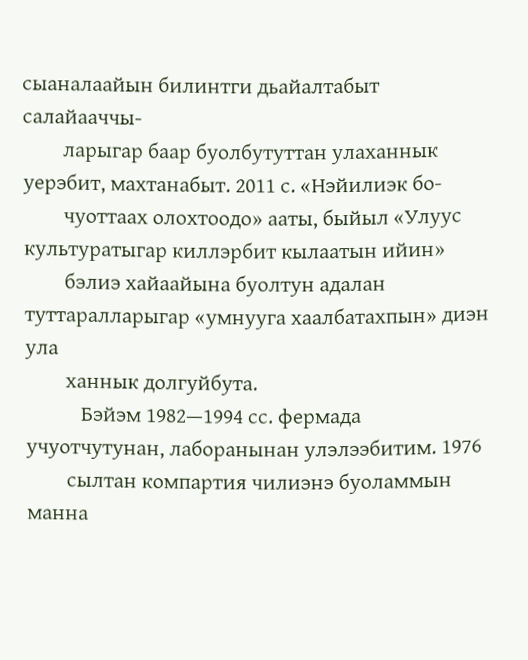сыаналаайын билинтги дьайалтабыт салайааччы-
        ларыгар баар буолбутуттан улаханнык уерэбит, махтанабыт. 2011 с. «Нэйилиэк бо-
        чуоттаах олохтоодо» ааты, быйыл «Улуус культуратыгар киллэрбит кылаатын ийин»
        бэлиэ хайаайына буолтун адалан туттаралларыгар «умнууга хаалбатахпын» диэн ула
        ханнык долгуйбута.
           Бэйэм 1982—1994 сс. фермада учуотчутунан, лаборанынан улэлээбитим. 1976
        сылтан компартия чилиэнэ буоламмын манна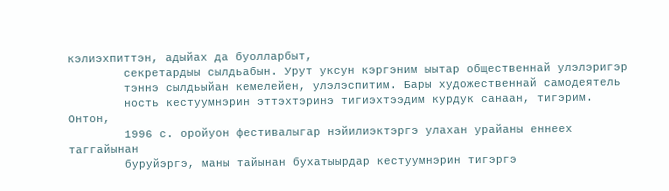кэлиэхпиттэн, адыйах да буолларбыт,
        секретардыы сылдьабын. Урут уксун кэргэним ыытар общественнай улэлэригэр
        тэннэ сылдьыйан кемелейен, улэлэспитим. Бары художественнай самодеятель
        ность кестуумнэрин эттэхтэринэ тигиэхтээдим курдук санаан, тигэрим. Онтон,
        1996 с. оройуон фестивалыгар нэйилиэктэргэ улахан урайаны еннеех таггайынан
        буруйэргэ, маны тайынан бухатыырдар кестуумнэрин тигэргэ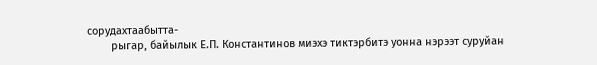сорудахтаабытта-
        рыгар, байылык Е.П. Константинов миэхэ тиктэрбитэ уонна нэрээт суруйан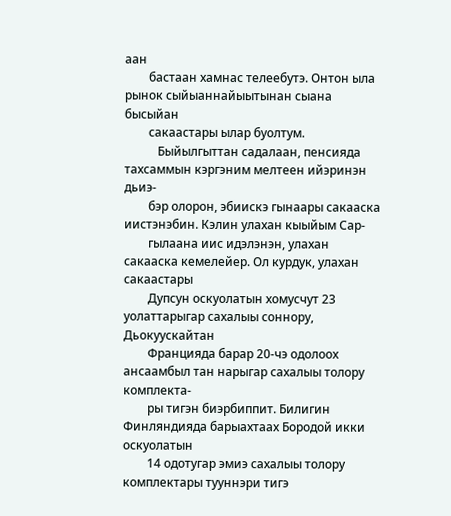аан
        бастаан хамнас телеебутэ. Онтон ыла рынок сыйыаннайыытынан сыана бысыйан
        сакаастары ылар буолтум.
           Быйылгыттан садалаан, пенсияда тахсаммын кэргэним мелтеен ийэринэн дьиэ-
        бэр олорон, эбиискэ гынаары сакааска иистэнэбин. Кэлин улахан кыыйым Сар-
        гылаана иис идэлэнэн, улахан сакааска кемелейер. Ол курдук, улахан сакаастары
        Дупсун оскуолатын хомусчут 23 уолаттарыгар сахалыы соннору, Дьокуускайтан
        Францияда барар 20-чэ одолоох ансаамбыл тан нарыгар сахалыы толору комплекта-
        ры тигэн биэрбиппит. Билигин Финляндияда барыахтаах Бородой икки оскуолатын
        14 одотугар эмиэ сахалыы толору комплектары тууннэри тигэ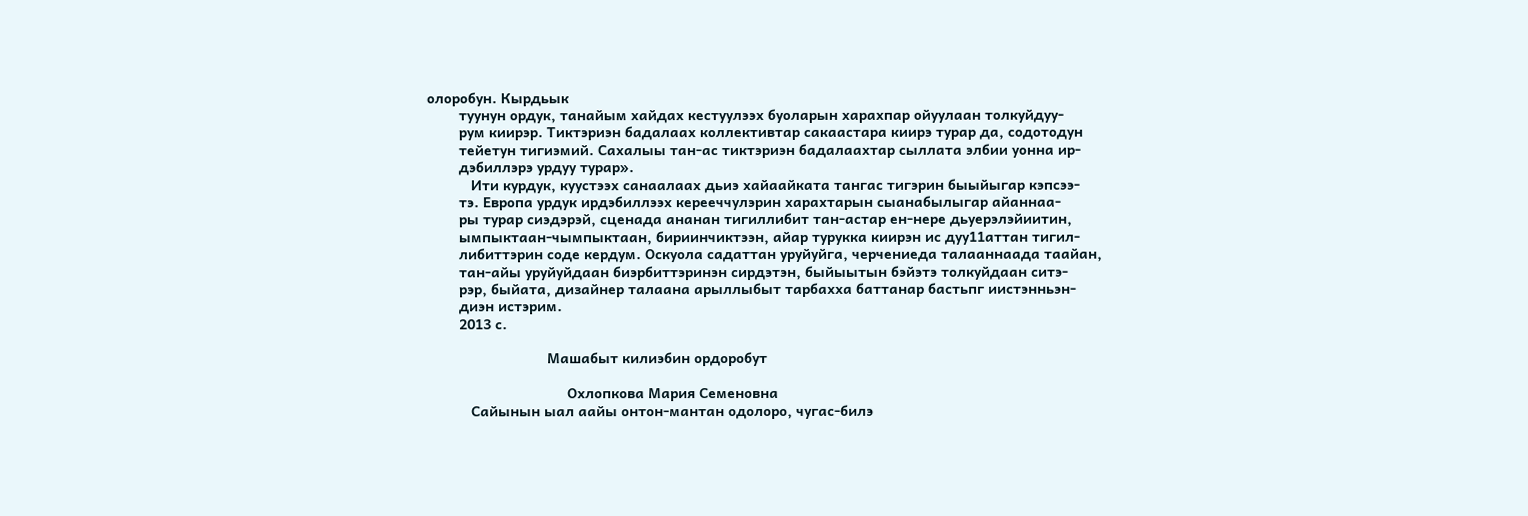олоробун. Кырдьык
        туунун ордук, танайым хайдах кестуулээх буоларын харахпар ойуулаан толкуйдуу-
        рум киирэр. Тиктэриэн бадалаах коллективтар сакаастара киирэ турар да, содотодун
        тейетун тигиэмий. Сахалыы тан-ас тиктэриэн бадалаахтар сыллата элбии уонна ир-
        дэбиллэрэ урдуу турар».
           Ити курдук, куустээх санаалаах дьиэ хайаайката тангас тигэрин быыйыгар кэпсээ-
        тэ. Европа урдук ирдэбиллээх керееччулэрин харахтарын сыанабылыгар айаннаа-
        ры турар сиэдэрэй, сценада ананан тигиллибит тан-астар ен-нере дьуерэлэйиитин,
        ымпыктаан-чымпыктаан, бириинчиктээн, айар турукка киирэн ис дуу11аттан тигил-
        либиттэрин соде кердум. Оскуола садаттан уруйуйга, черчениеда талааннаада таайан,
        тан-айы уруйуйдаан биэрбиттэринэн сирдэтэн, быйыытын бэйэтэ толкуйдаан ситэ-
        рэр, быйата, дизайнер талаана арыллыбыт тарбахха баттанар бастьпг иистэнньэн-
        диэн истэрим.
        2013 с.

                              Машабыт килиэбин ордоробут

                                   Охлопкова Мария Семеновна
           Сайынын ыал аайы онтон-мантан одолоро, чугас-билэ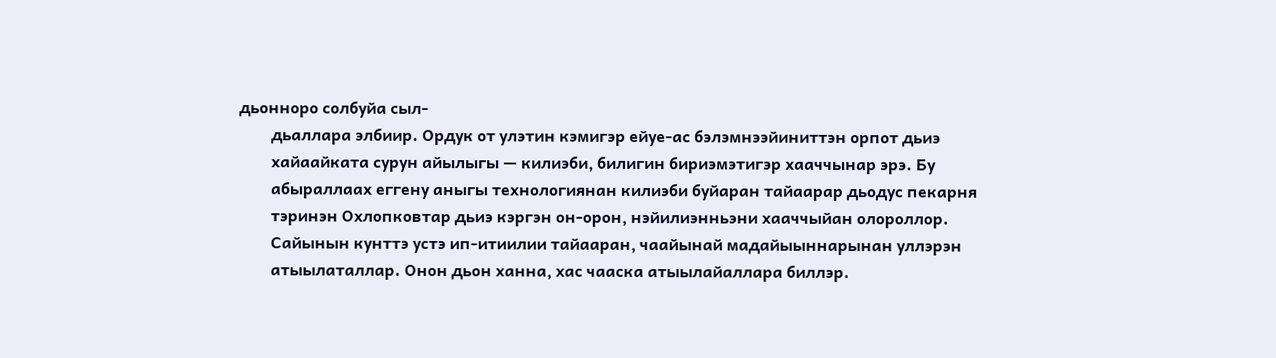дьонноро солбуйа сыл-
        дьаллара элбиир. Ордук от улэтин кэмигэр ейуе-ас бэлэмнээйиниттэн орпот дьиэ
        хайаайката сурун айылыгы — килиэби, билигин бириэмэтигэр хааччынар эрэ. Бу
        абыраллаах еггену аныгы технологиянан килиэби буйаран тайаарар дьодус пекарня
        тэринэн Охлопковтар дьиэ кэргэн он-орон, нэйилиэнньэни хааччыйан олороллор.
        Сайынын кунттэ устэ ип-итиилии тайааран, чаайынай мадайыыннарынан уллэрэн
        атыылаталлар. Онон дьон ханна, хас чааска атыылайаллара биллэр.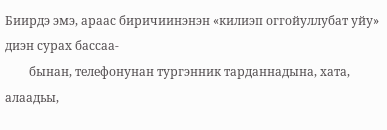Биирдэ эмэ, араас биричиинэнэн «килиэп оггойуллубат уйу» диэн сурах бассаа-
        бынан, телефонунан тургэнник тарданнадына, хата, алаадьы,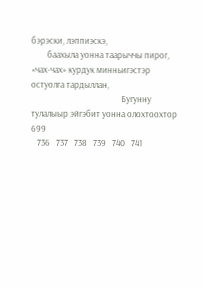бэрэски, лэппиэскэ,
        баахыла уонна таарыччы пирог, «чах-чах» курдук минньигэстэр остуолга тардыллан,
                                             Бугунну тулалыыр эйгэбит уонна олохтоохтор  699
   736   737   738   739   740   741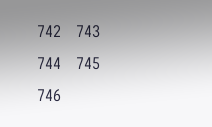742   743   744   745   746